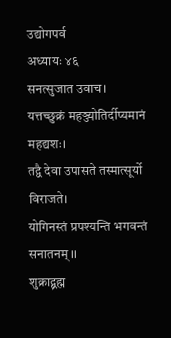उद्योगपर्व
अध्यायः ४६
सनत्सुजात उवाच।
यत्तच्छुक्रं महञ्ज्योतिर्दीप्यमानं महद्यशः।
तद्वै देवा उपासते तस्मात्सूर्यो विराजते।
योगिनस्तं प्रपश्यन्ति भगवन्तं सनातनम् ।।
शुक्राद्ब्रह्म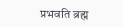प्रभवति ब्रह्म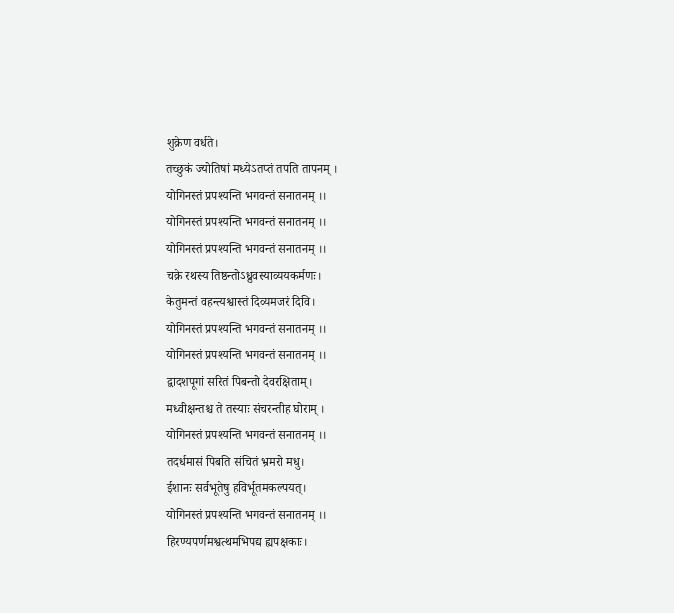शुक्रेण वर्धते।
तच्छुकं ज्योतिषां मध्येऽतप्तं तपति तापनम् ।
योगिनस्तं प्रपश्यन्ति भगवन्तं सनातनम् ।।
योगिनस्तं प्रपश्यन्ति भगवन्तं सनातनम् ।।
योगिनस्तं प्रपश्यन्ति भगवन्तं सनातनम् ।।
चक्रे रथस्य तिष्ठन्तोऽध्रुवस्याव्ययकर्मणः।
केतुमन्तं वहन्त्यश्वास्तं दिव्यमजरं दिवि।
योगिनस्तं प्रपश्यन्ति भगवन्तं सनातनम् ।।
योगिनस्तं प्रपश्यन्ति भगवन्तं सनातनम् ।।
द्वादशपूगां सरितं पिबन्तो देवरक्षिताम्।
मध्वीक्षन्तश्च ते तस्याः संचरन्तीह घोराम् ।
योगिनस्तं प्रपश्यन्ति भगवन्तं सनातनम् ।।
तदर्धमासं पिबति संचितं भ्रमरो मधु।
ईशानः सर्वभूतेषु हविर्भूतमकल्पयत्।
योगिनस्तं प्रपश्यन्ति भगवन्तं सनातनम् ।।
हिरण्यपर्णमश्वत्थमभिपद्य ह्यपक्षकाः।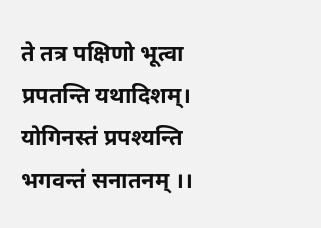ते तत्र पक्षिणो भूत्वा प्रपतन्ति यथादिशम्।
योगिनस्तं प्रपश्यन्ति भगवन्तं सनातनम् ।।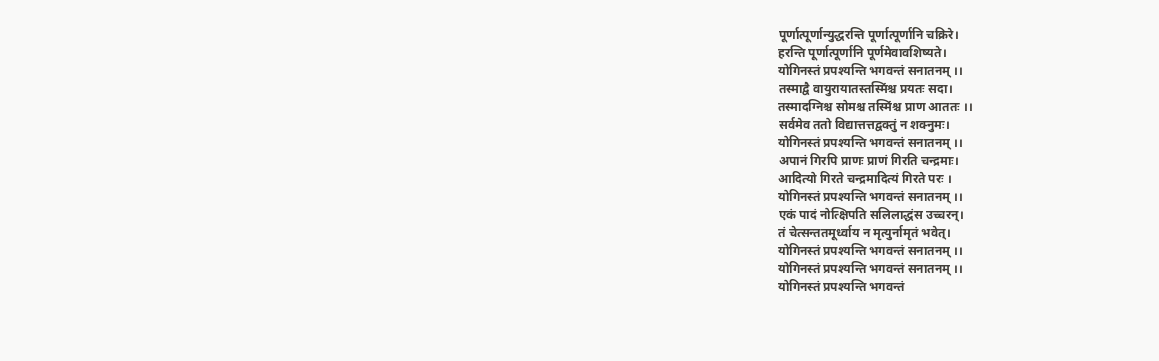पूर्णात्पूर्णान्युद्धरन्ति पूर्णात्पूर्णानि चक्रिरे।
हरन्ति पूर्णात्पूर्णानि पूर्णमेवावशिष्यते।
योगिनस्तं प्रपश्यन्ति भगवन्तं सनातनम् ।।
तस्माद्वै वायुरायातस्तस्मिंश्च प्रयतः सदा।
तस्मादग्निश्च सोमश्च तस्मिंश्च प्राण आततः ।।
सर्वमेव ततो विद्यात्तत्तद्वक्तुं न शक्नुमः।
योगिनस्तं प्रपश्यन्ति भगवन्तं सनातनम् ।।
अपानं गिरपि प्राणः प्राणं गिरति चन्द्रमाः।
आदित्यो गिरते चन्द्रमादित्यं गिरते परः ।
योगिनस्तं प्रपश्यन्ति भगवन्तं सनातनम् ।।
एकं पादं नोत्क्षिपति सलिलाद्धंस उच्चरन्।
तं चेत्सन्ततमूर्ध्वाय न मृत्युर्नामृतं भवेत्।
योगिनस्तं प्रपश्यन्ति भगवन्तं सनातनम् ।।
योगिनस्तं प्रपश्यन्ति भगवन्तं सनातनम् ।।
योगिनस्तं प्रपश्यन्ति भगवन्तं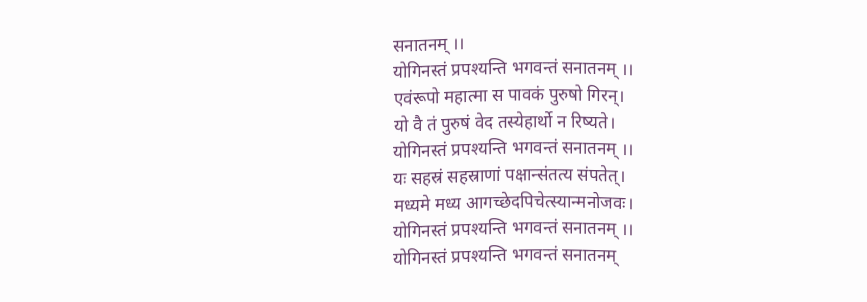सनातनम् ।।
योगिनस्तं प्रपश्यन्ति भगवन्तं सनातनम् ।।
एवंरूपो महात्मा स पावकं पुरुषो गिरन्।
यो वै तं पुरुषं वेद तस्येहार्थो न रिष्यते।
योगिनस्तं प्रपश्यन्ति भगवन्तं सनातनम् ।।
यः सहस्रं सहस्राणां पक्षान्संतत्य संपतेत्।
मध्यमे मध्य आगच्छेदपिचेत्स्यान्मनोजवः।
योगिनस्तं प्रपश्यन्ति भगवन्तं सनातनम् ।।
योगिनस्तं प्रपश्यन्ति भगवन्तं सनातनम्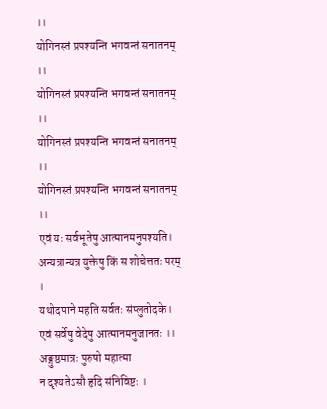।।
योगिनस्तं प्रपश्यन्ति भगवन्तं सनातनम् ।।
योगिनस्तं प्रपश्यन्ति भगवन्तं सनातनम् ।।
योगिनस्तं प्रपश्यन्ति भगवन्तं सनातनम् ।।
योगिनस्तं प्रपश्यन्ति भगवन्तं सनातनम् ।।
एवं यः सर्वभूतेषु आत्मानमनुपश्यति।
अन्यत्रान्यत्र युक्तेषु किं स शोचेत्ततः परम् ।
यथोदपाने महति सर्वतः संप्लुतोदके।
एवं सर्वेषु वेदेषु आत्मानमनुजानतः ।।
अङ्गुष्ठमात्रः पुरुषो महात्मा
न दृश्यतेऽसौ हृदि संनिविष्टः ।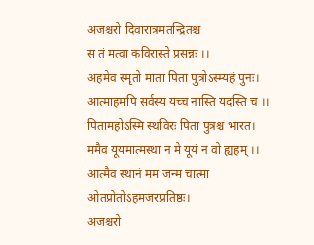अजश्चरो दिवारात्रमतन्द्रितश्च
स तं मत्वा कविरास्ते प्रसन्नः ।।
अहमेव स्मृतो माता पिता पुत्रोऽस्म्यहं पुनः।
आत्माहमपि सर्वस्य यच्च नास्ति यदस्ति च ।।
पितामहोऽस्मि स्थविरः पिता पुत्रश्च भारत।
ममैव यूयमात्मस्था न मे यूयं न वो ह्यहम् ।।
आत्मैव स्थानं मम जन्म चात्मा
ओतप्रोतोऽहमजरप्रतिष्ठः।
अजश्चरो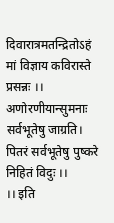दिवारात्रमतन्द्रितोऽहं
मां विज्ञाय कविरास्ते प्रसन्नः ।।
अणोरणीयान्सुमनाः सर्वभूतेषु जाग्रति।
पितरं सर्वभूतेषु पुष्करे निहितं विदुः ।।
।। इति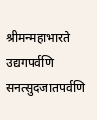श्रीमन्महाभारते उद्यगपर्वणि
सनत्सुदजातपर्वणि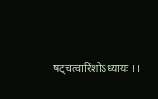षट्चत्वारिंशोऽध्यायः ।।